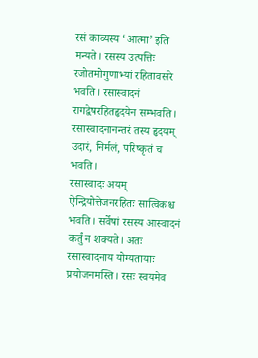रसं काव्यस्य ‘आत्मा’ इति मन्यते। रसस्य उत्पत्तिः रजोतमोगुणाभ्यां रहितावसरे
भवति। रसास्वादनं रागद्वेषरहितहृदयेन सम्भवति। रसास्वादनानन्तरं तस्य हृदयम् उदारं, निर्मलं, परिष्कृतं च भवति।
रसास्वादः अयम् ऐन्द्रियोत्तेजनरहितः सात्विकश्च भवति। सर्वेषां रसस्य आस्वादनं
कर्तुं न शक्यते। अतः रसास्वादनाय योग्यतायाः प्रयोजनमस्ति। रसः स्वयमेव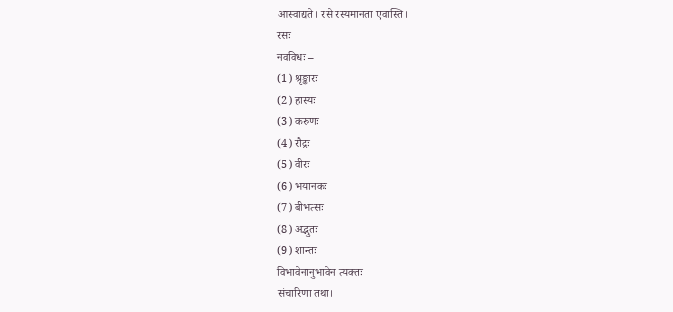आस्वाद्यते। रसे रस्यमानता एवास्ति।
रसः
नवविधः –
(1) श्रृङ्कारः
(2) हास्यः
(3) करुणः
(4) रौद्रः
(5) वीरः
(6) भयानकः
(7) बीभत्सः
(8) अद्भुतः
(9) शान्तः
विभावेनानुभावेन त्यक्तः
संचारिणा तथा।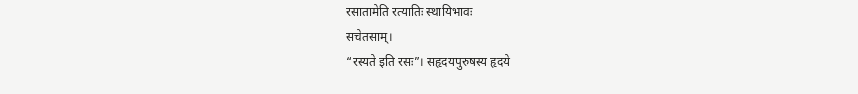रसातामेति रत्यातिः स्थायिभावः
सचेतसाम्।
“रस्यते इति रसः”। सहृदयपुरुषस्य हृदये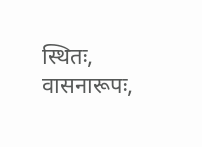स्थितः, वासनारूपः,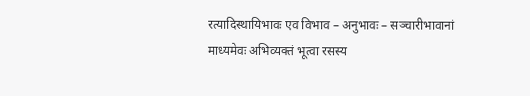रत्यादिस्थायिभावः एव विभाव – अनुभावः – सञ्चारीभावानां
माध्यमेवः अभिव्यक्तं भूत्वा रसस्य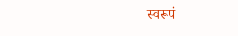स्वरूपं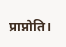प्राप्नोति।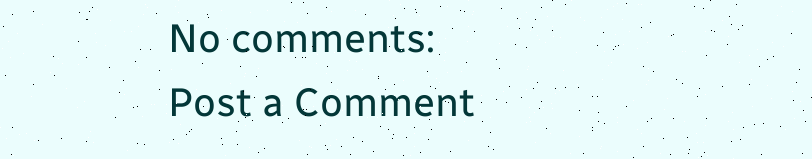No comments:
Post a Comment